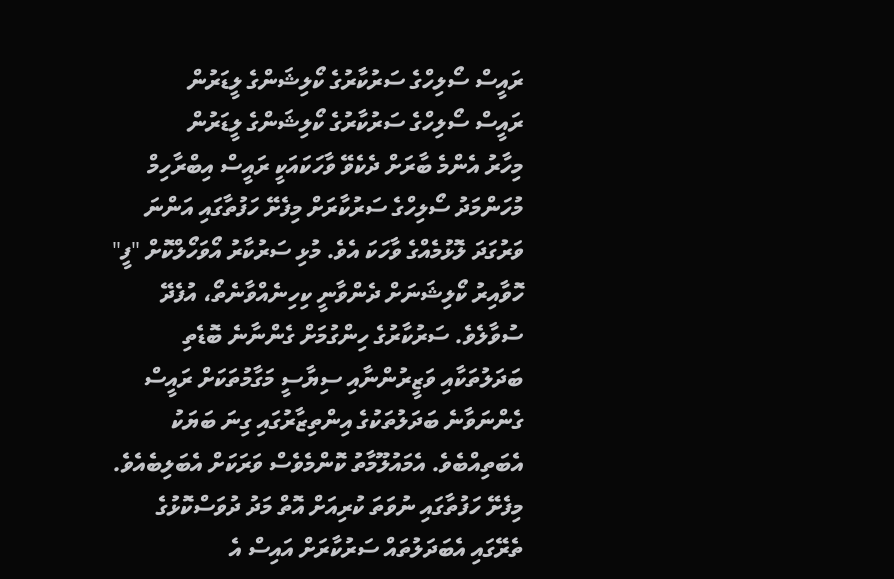ރައީސް ސޯލިހްގެ ސަރުކާރުގެ ކޯލިޝަންގެ ލީޑަރުން
ރައީސް ސޯލިހްގެ ސަރުކާރުގެ ކޯލިޝަންގެ ލީޑަރުން
މިހާރު އެންމެ ބާރަށް ދެކެވޭ ވާހަކައަކީ ރައީސް އިބްރާހިމް މުހަންމަދު ސޯލިހްގެ ސަރުކާރަށް މިފެށޭ ހަފުތާގައި އަންނަ ވަރުގަދަ ލޮޅުމެއްގެ ވާހަކަ އެވެ. މުޅި ސަރުކާރު އޯވަހޯލްކޮށް "ފީ" ހޮވާއިރު ކޯލިޝަނަށް ދެންވާނީ ކިހިނެއްވާނެތޯ، އުފެދޭ ސުވާލެވެ. ސަރުކާރުގެ ހިންގުމަށް ގެންނާނެ ބޮޑެތި ބަދަލުތަކާއި ވަޒީރުންނާއި ސިޔާސީ މަގާމުތަކަށް ރައީސް ގެންނަވާނެ ބަދަލުތަކުގެ އިންތިޒާރުގައި ގިނަ ބަޔަކު އެބަތިއްބެވެ. އެމައުލޫމާތު ކޮންމެވެސް ވަރަކަށް އެބަލިބެއެވެ. މިފެށޭ ހަފުތާގައި ނުވަތަ ކުރިއަށް އޮތް މަދު ދުވަސްކޮޅުގެ ތެރޭގައި އެބަދަލުތައް ސަރުކާރަށް އައިސް އެ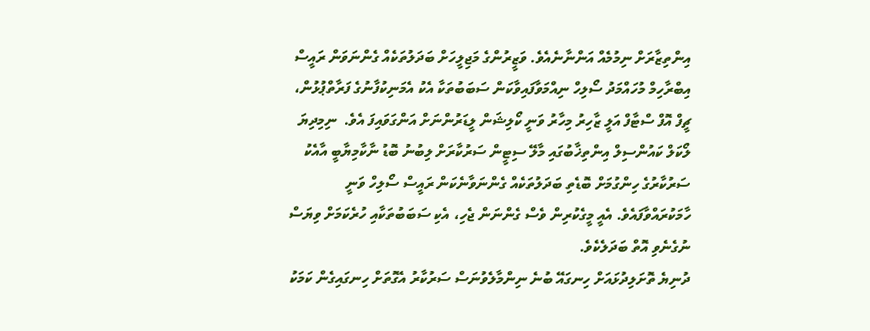އިންތިޒާރަށް ނިމުމެއް އަންނާނެއެވެ. ވަޒީރުންގެ މަޖިލީހަށް ބަދަލުތަކެއް ގެންނަވަން ރައީސް އިބްރާހިމް މުހައްމަދު ސޯލިހް ނިއްމަވާފައިވާކަން ސަބަބުތަކާ އެކު އެމަނިކުފާނުގެ ފަރާތްޕުޅުން، ޗީފް އޮފް ސްޓާފް އަލީ ޒާހިރު މިހާރު ވަނީ ކޯލިޝަން ލީޑަރުންނަށް އަންގަވައިފަ އެވެ.  ނިމިދިޔަ ލޯކަލް ކައުންސިލް އިންތިޚާބުގައި މާލޭ ސިޓީން ސަރުކާރަށް ލިބުނު ބޮޑު ނާކާމިޔާބީ އާއެކު ސަރުކާރުގެ ހިންގުމަށް ބޮޑެތި ބަދަލުތަކެއް ގެންނަވާނެކަން ރައީސް ސޯލިހް ވަނީ ހާމަކުރައްވާފައެވެ. އެއީ މީގެކުރިން ވެސް ގެންނަން ޖެހި، އެކި ސަބަބުތަކާއި ހުރެކަމަށް ވިޔަސް ނުގެނެވި އޮތް ބަދަލެކެވެ.
ދުނިޔެ ތޮށަލިދުޅައަށް ހިނގައޭ ބުނެ ނިންމާލެވުނަސް ސަރުކާރު އެގޮތަށް ހިނގައިގެން ކަމަކު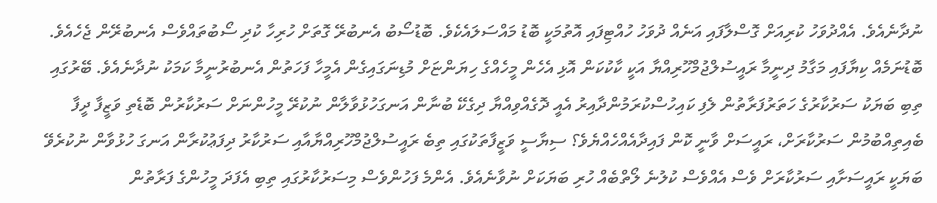ނުދާނެއެވެ. އެއްދުވަހު ކުރިއަށް ގޮސްލާފައި އަނެއް ދުވަހު ހުއްޓިފައި އޮތުމަކީ ބޮޑު މައްސަލައެކެވެ. ބޮޑުސޯބު އެނބުރޭ ގޮތަށް ހުރިހާ ކުދި ސޯބުތައްވެސް އެނބުރޭން ޖެހެއެވެ. ބޮޑުނަމެއް ކިޔާފައި މަގާމު ދިނީމާ ރައީސުލްޖުމްހޫރިއްޔާ އަކީ ކާކުކަން އޮޅި އެހެން މީހެއްގެ ހިޔަންޏަށް މުޑިނަގައިގެން އެމީހާ ފަހަތުން އެނބުރުނީމާ ކަމަކު ނުދާނެއެވެ. ބޭރުގައި ތިބި ބަޔަކު ސަރުކާރުގެ ހަތަރުފަރާތުން ލެފި ކައިހުސްކުރަމުންދާއިރު އެއީ ދޮގެއްވިއްޔާ ދިގެކޭ ބުނާން އަނގަހުޅުވާލާން ނުކުރޭ މީހުންނަށް ސަރުކާރުން ބޮޑެތި ވަޒީފާ ދީފާ ބެއިތިއްބުމުން ސަރުކާރަށް، ރައީސަށް ވާނީ ކޮން ފައިދާއެއްހެއްޔެވެ؟ ސިޔާސީ ވަޒީފާތަކުގައި ތިބެ ރައީސުލްޖުމްހޫރިއްޔާއާއި ސަރުކާރު ދިފަޢުކުރާން އަނގަ ހުޅުވާން ނުކުރެވޭ ބަޔަކީ ރައީސަށާއި ސަރުކާރަށް ވެސް އެއްވެސް ކުލުނެ ލޯތްބެއް ހުރި ބަޔަކަށް ނުވާނެއެވެ. އެންމެ ފަހުންވެސް މިސަރުކާރުގައި ތިބި އެފަދަ މީހުންގެ ފަރާތުން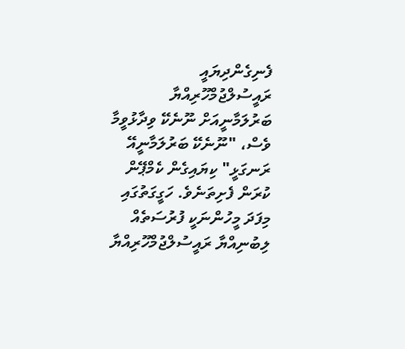ފެނިގެންދިޔައީ ރައީސުލްޖުމްހޫރިއްޔާ ބަރުލަމާނީއަށް ނޫނެކޭ ވިދާޅުވީމާ ވެސް، "ނޫނެކޭ ބަރުލަމާނީއޭ ރަނގަޅީ" ކިޔައިގެން ކެމްޕޭން ކުރަން ފެށިތަނެވެ. ހަގީގަތުގައި މިފަދަ މީހުންނަކީ ފުރުސަތެއް ލިބުނިއްޔާ ރައީސުލްޖުމްހޫރިއްޔާ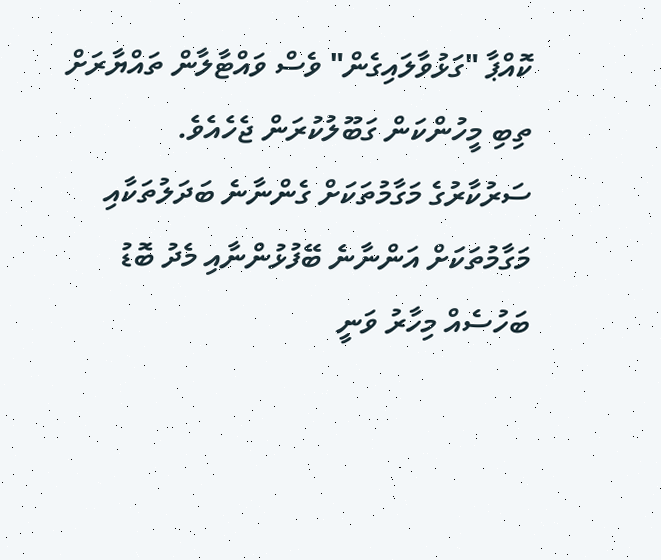ކޮއްޕާ "ގަޅުވާލައިގެން" ވެސް ވައްޓާލާން ތައްޔާރަށް ތިބި މީހުންކަން ގަބޫލުކުރަން ޖެހެއެވެ.
ސަރުކާރުގެ މަގާމުތަކަށް ގެންނާނެ ބަދަލުތަކާއި މަގާމުތަކަށް އަންނާނެ ބޭފުޅުންނާއި މެދު ބޮޑު ބަހުސެއް މިހާރު ވަނީ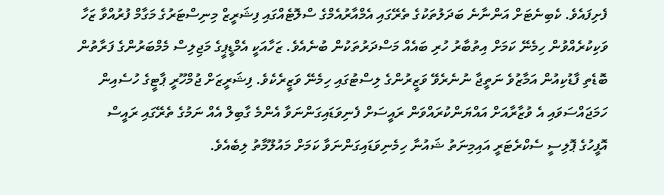ފެށިފައެވެ. ކެބިނެޓަށް އަންނާނެ ބަދަލުތަކުގެ ތެރޭގައި އެމްއާރުއެމްގެ ސްލޮޓެއްގައި ފިޝަރީޒް މިނިސްޓަރުގެ މަގާމް ފުރުއްވާ ޒަހާ ވަކިކުރެއްވުން ހިމެނޭ ކަމަށް އިތުބާރު ހުރި ބައެއް މަސްދަރުތަކުން ބުނެއެވެ. ޒަހާއަކީ އެމްޑީޕީގެ މަޖިލިސް މެމްބަރުންގެ ފަރާތުން ބޮޑެތި ފާޑުކިއުން އަމާޒުވެ ނަތީޖާ ނުނެރެވޭ ވަޒީރުންގެ ލިސްޓުގައި ހިމެނޭ ވަޒީރެކެވެ. ފިޝަރީޒަށް ޖުމްހޫރީ ޕާޓީގެ ހުސެއިން ހަމަޖައްސަވައި އެ ވުޒާރާއަށް އައްޔަންކުރައްވަން ރައީސަށް ފެނިވަޑައިގަންނަވާ އެންމެ ގާބިލް އެއް ނަމުގެ ތެރޭގައި ރައީސް އޮފީހުގެ ޕޮލިސީ ސެކްރެޓަރީ އައިމިނަތު ޝައުނާ ހިމެނިވަޑައިގަންނަވާ ކަމަށް މައުލޫމާތު ލިބެއެވެ.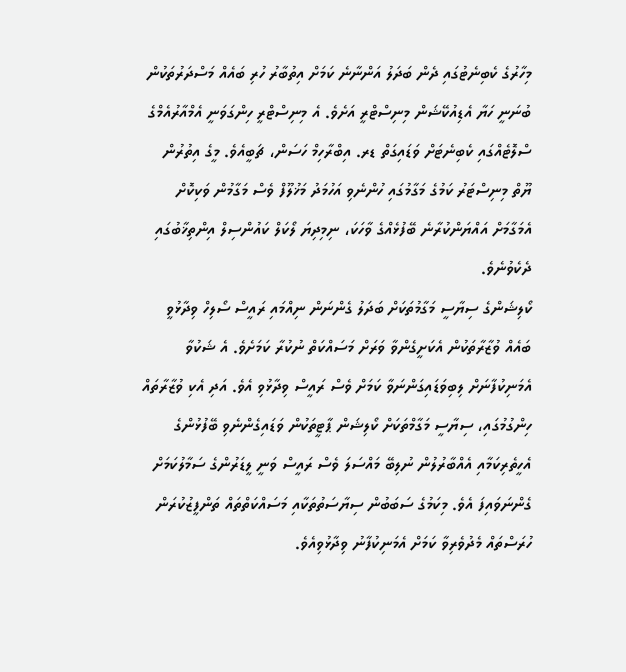މިހާރުގެ ކެބިނެޓުގައި ދެން ބަދަލު އަންނާނެ ކަމަށް އިތުބާރު ހުރި ބައެއް މަސްދަރުތަކުން ބުނަނީ ހަޔާ އެޑިއުކޭޝަން މިނިސްޓްރީ އަށެވެ. އެ މިނިސްޓްރީ ހިންގަވަނީ އެމްއާރުއެމްގެ ސްލޮޓެއްގައި ކެބިނެޓަށް ވަޑައިގަތް ޑރ. އިބްރާހިމް ހަސަން، ޗަބީއެވެ. މީގެ އިތުރުން ޔޫތް މިނިސްޓަރު ކަމުގެ މަގާމުގައި ހުންނެވި އަހުމަދު މަޚުލޫފް ވެސް މަގާމުން ވަކިކޮށް އެމަގާމަށް އައްޔަންކުރާނެ ބޭފުޅެއްގެ ވާހަކަ، ނިމިދިޔަ ލޯކަލް ކައުންސިލް އިންތިޚާބުގައި ދެކެވުނެވެ.
ކޯލިޝަންގެ ސިޔާސީ މަގާމުތަކަށް ބަދަލު ގެންނަން ނިއްމައި ރައީސް ސޯލިހް ވިދާޅުވީ ބައެއް ވުޒާރާތަކުން އެކަށީގެންވާ ވަރަށް މަސައްކަތް ނުކުރާ ކަމަށެވެ. އެ ޝަކުވާ އެމަނިކުފާނަށް ލިބިވަޑައިގަންނަވާ ކަމަށް ވެސް ރައީސް ވިދާޅުވި އެވެ. އަދި އެކި ވުޒާރާތައް ހިންގުމުގައި، ސިޔާސީ މަގާމްތަކަށް ކޯލިޝަން ޕާޓީތަކުން ވަޑައިގެންނެވި ބޭފުޅުންގެ އެހީތެރިކަމާއި އެއްބާރުލުން ނުލިބޭ މައްސަލަ ވެސް ރައީސް ވަނީ ލީޑަރުންގެ ސަމާލުކަމަށް ގެންނަވައިފަ އެވެ. މިކަމުގެ ސަބަބުން ސިޔާސަތުތަކާއި މަސައްކަތްތައް ތަންފީޒުކުރަން ހުރަސްތައް މެދުވެރިވާ ކަމަށް އެމަނިކުފާނު ވިދާޅުވިއެވެ.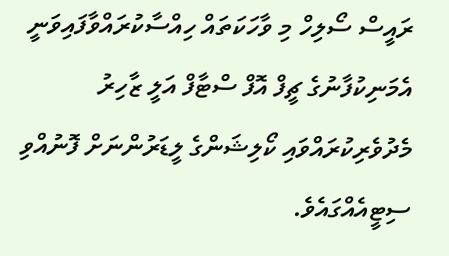ރައީސް ސޯލިހް މި ވާހަކަތައް ހިއްސާކުރައްވާފައިވަނީ އެމަނިކުފާނުގެ ޗީފް އޮފް ސްޓާފް އަލީ ޒާހިރު މެދުވެރިކުރައްވައި ކޯލިޝަންގެ ލީޑަރުންނަށް ފޮނުއްވި ސިޓީއެއްގައެވެ.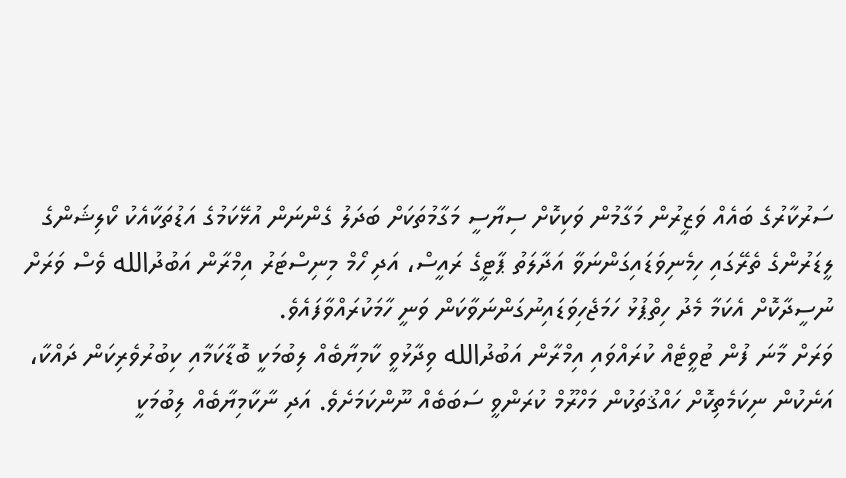ސަރުކާރުގެ ބައެއް ވަޒީރުން މަގާމުން ވަކިކޮށް ސިޔާސީ މަގާމުތަކަށް ބަދަލު ގެންނަން އުޅޭކަމުގެ އަޑުތަކާއެކު ކޯލިޝަންގެ ލީޑަރުންގެ ތެރޭގައި ހިމެނިވަޑައިގަންނަވާ އަދާލަތު ޕާޓީގެ ރައީސް، އަދި ހޯމް މިނިސްޓަރު އިމްރާން އަބުދުالله ވެސް ވަރަށް ނުސީދާކޮށް އެކަމާ މެދު ހިތްޕުޅު ހަމަޖެހިވަޑައިނުގަންނަވާކަން ވަނީ ހާމަކުރައްވާފައެވެ.
ވަރަށް މާނަ ފުން ޓުވީޓެއް ކުރައްވައި އިމްރާން އަބުދުالله ވިދާޅުވީ ކާމިޔާބެއް ލިބުމަކީ ބޮޑާކަމާއި ކިބުރުވެރިކަން ދައްކާ، އަނެކުން ނިކަމެތިކޮށް ހައްޤުތަކުން މަހްރޫމް ކުރަންވީ ސަބަބެއް ނޫންކަމަށެވެ. އަދި ނާކާމިޔާބެއް ލިބުމަކީ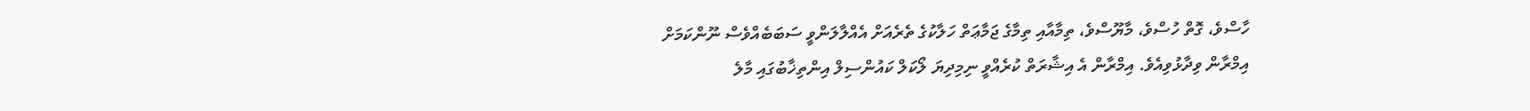ހާސްވެ، ގޮތް ހުސްވެ، މާޔޫސްވެ، ތިމާއާއި ތިމާގެ ޖަމާޢަތް ހަލާކުގެ ތެރެއަށް އެއްލާލަންވީ ސަބަބެއްވެސް ނޫންކަމަށް އިމްރާން ވިދާޅުވިއެވެ. އިމްރާން އެ އިޝާރަތް ކުރެއްވީ ނިމިދިޔަ ލޯކަލް ކައުންސިލް އިންތިޚާބުގައި މާލެ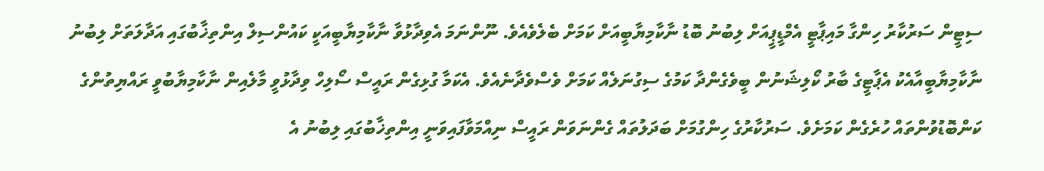ސިޓީން ސަރުކާރު ހިންގާ މައިޕާޓީ އެމްޑީޕީއަށް ލިބުނު ބޮޑު ނާކާމިޔާބީއަށް ކަމަށް ބެލެވެއެވެ. ނޫންނަމަ އެވިދާޅުވާ ނާކާމިޔާބީއަކީ ކައުންސިލް އިންތިޚާބުގައި އަދާލަތަށް ލިބުނު ނާކާމިޔާބީއާއެކު އެޕާޓީގެ ބާރު ކޯލިޝަނުން ބީވެގެންދާ ކަމުގެ ސިގުނަލެއް ކަމަށް ވެސްވެދާނެއެވެ. އެކަމާ ގުޅިގެން ރައީސް ސޯލިހް ވިދާޅުވީ މާލެއިން ނާކާމިޔާބުވީ ރައްޔިތުންގެ ކަންބޮޑުވުންތައް ހުރެގެން ކަމަށެވެ. ސަރުކާރުގެ ހިންގުމަށް ބަދަލުތައް ގެންނަވަން ރައީސް ނިއްމަވާފައިވަނީ އިންތިޚާބުގައި ލިބުނު އެ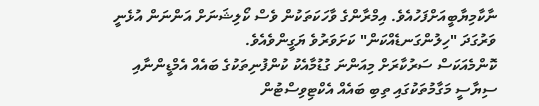ނާކާމިޔާބީއަށްފަހުއެވެ. އިމްރާންގެ ވާހަކަތަކުން ވެސް ކޯލިޝަނަށް އަންނަން އުޅެނީ ވަރުގަދަ "ހިލުންގަނޑެއްކަން" ކަށަވަރުވެ ޔަގީންވެއެވެ.
ކޮންމެއަކަސް ސަރުކާރަށް މިއަންނަ ގުޑުމާއެކު ކުންފުނިތަކުގެ ބައެއް އެމްޑީންނާއި ސިޔާސީ މަގާމުތަކުގައި ތިބި ބައެއް އެކްޓިވިސްޓުން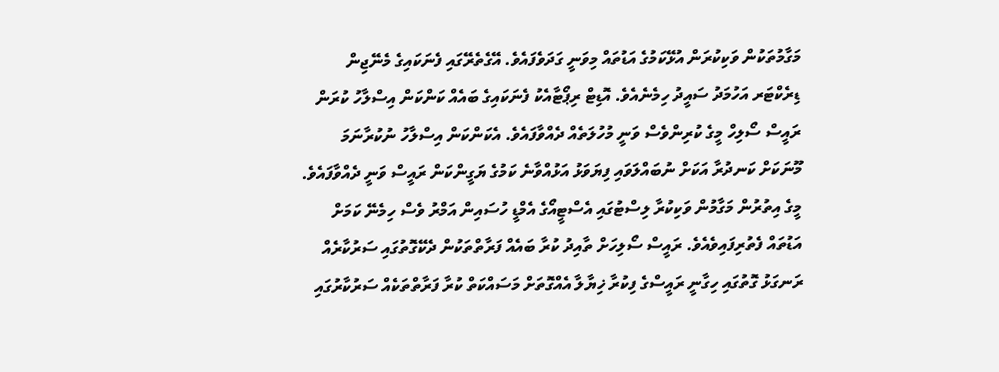މަގާމުތަކުން ވަކިކުރަން އުޅޭކަމުގެ އަޑުތައް މިވަނީ ގަދަވެފައެވެ. އޭގެތެރޭގައި ފެނަކައިގެ މެނޭޖިން ޑިރެކްޓަރ އަހުމަދު ސައީދު ހިމެނެއެވެ. އޮޑިޓް ރިޕޯޓާއެކު ފެނަކައިގެ ބައެއް ކަންކަން އިސްލާހު ކުރަން ރައީސް ސޯލިހް މީގެ ކުރިންވެސް ވަނީ މުހުލަތެއް ދެއްވާފައެވެ. އެކަންކަން އިސްލާހު ނުކުރާނަމަ މޫނަކަށް ކަނދުރާ އަކަށް ނުބައްލަވައި ފިޔަވަޅު އަޅުއްވާނެ ކަމުގެ ޔަގީންކަން ރައީސް ވަނީ ދެއްވާފައެވެ.
މީގެ އިތުރުން މަގާމުން ވަކިކުރާ ލިސްޓުގައި އެސްޓީއޯގެ އެމްޑީ ހުސައިން އަމްރު ވެސް ހިމެނޭ ކަމަށް އަޑުތައް ފެތުރިފައިވެއެވެ. ރައީސް ސޯލިހަށް ތާއިދު ކުރާ ބައެއް ފަރާތްތަކުން ދެކޭގޮތުގައި ސަރުކާރެއް ރަނގަޅު ގޮތުގައި ހިގާނީ ރައީސްގެ ފިކުރާ ޚިޔާލާ އެއްގޮތަށް މަސައްކަތް ކުރާ ފަރާތްތަކެއް ސަރުކާރުގައި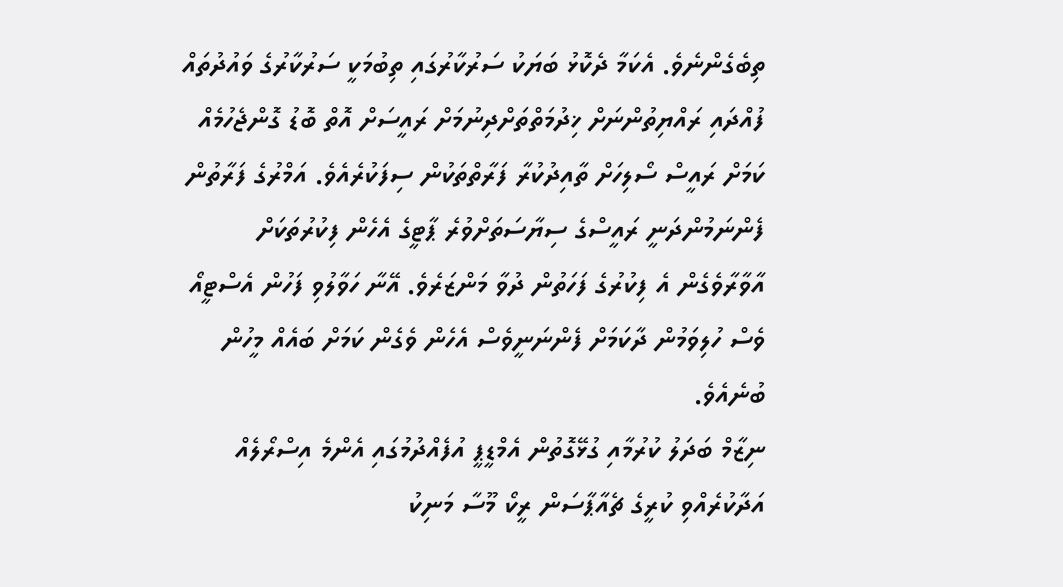ތިބެގެންނެވެ. އެކަމާ ދެކޮޅު ބަޔަކު ސަރުކާރުގައި ތިބުމަކީ ސަރުކާރުގެ ވައުދުތައް ފުއްދައި ރައްޔިތުންނަށް ޚިދުމަތްތަށްދިނުމަށް ރައީސަށް އޮތް ބޮޑު ގޮންޖެހުމެއް ކަމަށް ރައީސް ސޯލިހަށް ތާއިދުކުރާ ފަރާތްތަކުން ސިފަކުރެއެވެ. އަމްރުގެ ފަރާތުން ފެންނަމުންދަނީ ރައީސްގެ ސިޔާސަތަށްވުރެ ޕާޓީގެ އެހެން ފިކުރުތަކަށް އާވާރާވެގެން އެ ފިކުރުގެ ފަހަތުން ދުވާ މަންޒަރެވެ. އޭނާ ހަވާލުވި ފަހުން އެސްޓީއޯ ވެސް ހުލިވަމުން ދާކަމަށް ފެންނަނީވެސް އެހެން ވެގެން ކަމަށް ބައެއް މީހުން ބުނެއެވެ.
ނިޒާމް ބަދަލު ކުރުމާއި ގުޅޭގޮތުން އެމްޑީޕީ އުފެއްދުމުގައި އެންމެ އިސްރޯލެއް އަދާކުރެއްވި ކުރީގެ ޗެއާޕާސަން ރީކޯ މޫސާ މަނިކު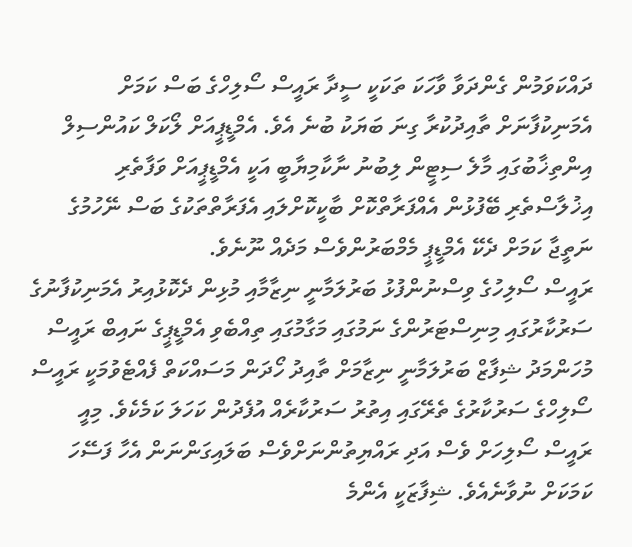ދައްކަވަމުން ގެންދަވާ ވާހަކަ ތަކަކީ ސީދާ ރައީސް ސޯލިހްގެ ބަސް ކަމަށް އެމަނިކުފާނަށް ތާއިދުކުރާ ގިނަ ބަޔަކު ބުނެ އެވެ. އެމްޑީޕީއަށް ލޯކަލް ކައުންސިލް އިންތިޚާބުގައި މާލެ ސިޓީން ލިބުނު ނާކާމިޔާބީ އަކީ އެމްޑީޕީއަށް ވަފާތެރި އިޚުލާސްތެރި ބޭފުޅުން އެއްފަރާތްކޮށް ބާކީކޮށްލައި އެފަރާތްތަކުގެ ބަސް ނޭހުމުގެ ނަތީޖާ ކަމަށް ދެކޭ އެމްޑީޕީ މެމްބަރުންވެސް މަދެއް ނޫނެވެ.
ރައީސް ސޯލިހުގެ ވިސްނުންފުޅު ބަރުލަމާނީ ނިޒާމާއި މުޅިން ދެކޮޅުއިރު އެމަނިކުފާނުގެ ސަރުކާރުގައި މިނިސްޓަރުންގެ ނަމުގައި މަގާމުގައި ތިއްބެވި އެމްޑީޕީގެ ނައިބް ރައީސް މުހަންމަދު ޝިފާޒް ބަރުލަމާނީ ނިޒާމަށް ތާއިދު ހޯދަން މަސައްކަތް ފެއްޓެވުމަކީ ރައީސް ސޯލިހްގެ ސަރުކާރުގެ ތެރޭގައި އިތުރު ސަރުކާރެއް އުފެދުން ކަހަލަ ކަމެކެވެ. މިއީ ރައީސް ސޯލިހަށް ވެސް އަދި ރައްޔިތުންނަށްވެސް ބަލައިގަންނަން އެހާ ފަސޭހަ ކަމަކަށް ނުވާނެއެވެ. ޝިފާޒަކީ އެންމެ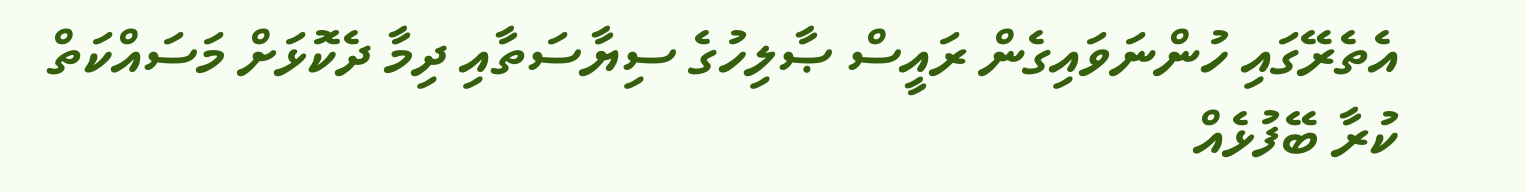އެތެރޭގައި ހުންނަވައިގެން ރައީސް ޞާލިހުގެ ސިޔާސަތާއި ދިމާ ދެކޮޅަށް މަސައްކަތް ކުރާ ބޭފުޅެއް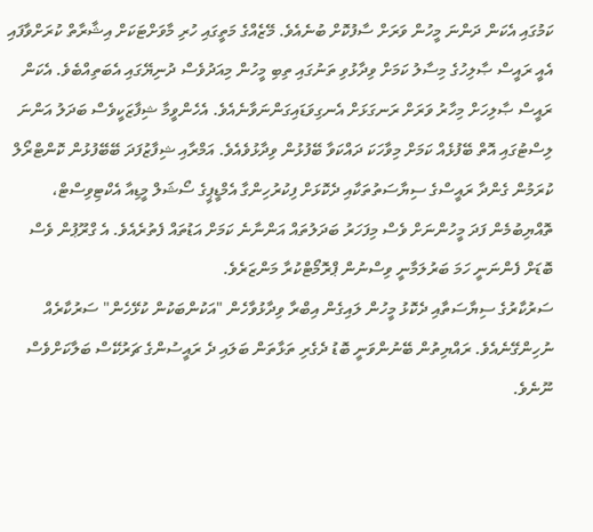ކަމުގައި އެކަން ދަންނަ މީހުން ވަރަށް ސާފުކޮށް ބުނެއެވެ. މޭޒެއްގެ މަތީގައި ހުރި މާވަށްޓަކަށް އިޝާރާތް ކުރަށްވާފައި އެއީ ރައީސް ޞާލިހުގެ މިސާލު ކަމަށް ވިދާޅުވި ތަނުގައި ތިބި މީހުން މިއަދުވެސް ދުނިޔޭގައި އެބަތިއްބެވެ. އެކަން ރައީސް ޞާލިހަށް މިހާރު ވަރަށް ރަނގަޅަށް އެނގިވަޑައިގަންނަވާނެއެވެ. އެހެންވީމާ ޝިފާޒަކީވެސް ބަދަލު އަންނަ ލިސްޓުގައި އޮތް ބޭފުޅެއް ކަމަށް މިވާހަކަ ދައްކަވާ ބޭފުޅުން ވިދާޅުވެއެވެ. އަމްރާއި ޝިފާޒުފަދަ ބޭބޭފުޅުން ކޮންޓްރޯލް ކުރަމުން ގެންދާ ރައީސްގެ ސިޔާސަތުތަކާއި ދެކޮޅަށް ފިކުރުހިންގާ އެމްޑީޕީގެ ސޯޝަލް މީޑިއާ އެކްޓިވިސްޓް، ތޮއްޔިބުމެން ފަދަ މީހުންނަށް ވެސް މިފަހަރު ބަދަލުތައް އަންނާނެ ކަމަށް އަޑުތައް ފެތުރެއެވެ. އެ ގްރޫޕުން ވެސް ބޮޑަށް ފެންނަނީ ހަމަ ބަރުލަމާނީ ވިސްނުން ޕްރޮމޯޓްކުރާ މަންޒަރެވެ.
ސަރުކާރުގެ ސިޔާސަތާއި ދެކޮޅު މީހުން ލައިގެން އިބްރާ ވިދާޅުވާހެން "އަކުންބަކުން ކުޅޭހެން" ސަރުކާރެއް ނުހިންގޭނެއެވެ. ރައްޔިތުން ބޭނުންވަނީ ބޮޑު ދެގެރި ތަޅާތަން ބަލައި ދެ ރައީސުންގެ ޗަރުކޭސް ބަލާކަށްވެސް ނޫނެވެ.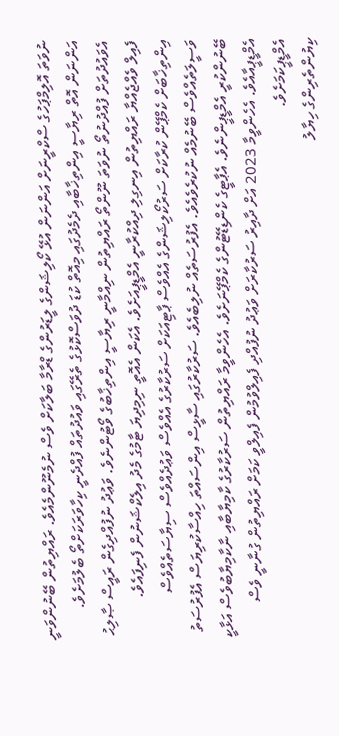ނުވަތަ އޮލިމްޕަހުގެ ސްކްރީނަށް އަންނަން އުޅޭ ކޯލިޝަންގެ ލީޑަރުންގެ ޑްރާމާ ބަލާކަށް ވެސް ނުމެނޫންމެއެވެ. ރައްޔިތުން ބޭނުންވަނީ އަންނަން އޮތް ރިޔާސީ އިންތިޚާބާއި ދެމެދުގައި މިއޮތް ކުޑަ ދުވަސްކޮޅުގެ ތެރޭގައި ވައުދުތައް ފުއްދެނީ ކިހާވަރަކަށްތޯ ބެލުމަށެވެ. އެވައުދުތަށް ފުއްދުނުތޯ ނުވަތަ ނޫންތޯ ރައްޔިތުން ނިއްމާނީ ރިޔާސީ އިންތިޚާބުގެ ވޯޓުންނެވެ. ވަޢުދު ނުފުއްދިގެން ރައީސް ޞާލިޙު ފެއިލް ވެއްޖެއްޔާ ރައްޔިތުން އިނގިލި ދިއްކުރާނީ އެމްޑީޕީއަށެވެ. އެކަން އެއޮތީ ނިމިދިޔަ ޓާމުގެ މެދު އިލެކްޝަނުން ފެނިފައެވެ. އިންތިޚާބަށް ކެމްޕޭން ކުރާކަށް ސަރުކޯލިޝަންގެ އެއްވެސް ޕާޓިއަކަށް ސަރުކާރުގެ އެއްވެސް ވަޢުދެއްވެސް ސިޔާސަތެއްވެސް ވަސީލަތެއްވެސް ބޭނުމެއް ނުކުރެވެއެވެ. އެފުރުސަތެއް ނުލިބެއެވެ. ސަރުކާރުގައި ސާޅީސް އިންސައްތަ ހިއްސާކުރިޔަސް އެފުރުސަތު ބޭނުންކުރީ އެމްޑީޕީންނެވެ. އެޕާޓީގެ ކެންޑިޑޭޓުންގެ ކެމްޕޭނަށެވެ. އެހެންވީމާ ރައްޔިތުން ސަރުކާރުގެ ކާމިޔާބާއި ނާކާމިޔާބުވެސް އަޅާކީ އެމްޑީޕީއާއެވެ. އެހެންވީމާ 2023 އަށް ދާއިރު ސަރުކާރަށް ވަޢުދު ނުފުއްދި ފެއިލްވުމުން ފެއިލްވީ ކަމަށް ރައްޔިތުން ގުނާނީ ވެސް އެމްޑީޕީކަމަށެވެ.
ކިޔުންތެރިންގެ ހިޔާލު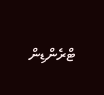ޓްރެންޑިން